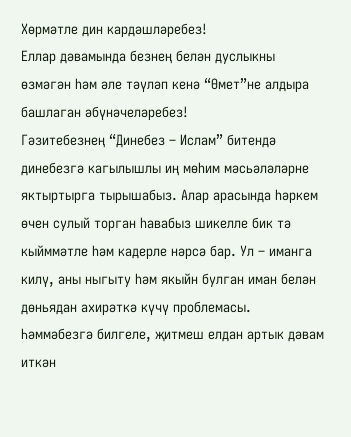Хөрмәтле дин кардәшләребез!
Еллар дәвамында безнең белән дуслыкны өзмәгән һәм әле тәүләп кенә “Өмет”не алдыра башлаган әбүнәчеләребез!
Гәзитебезнең “Динебез – Ислам” битендә динебезгә кагылышлы иң мөһим мәсьәләләрне яктыртырга тырышабыз. Алар арасында һәркем өчен сулый торган һавабыз шикелле бик тә кыйммәтле һәм кадерле нәрсә бар. Ул – иманга килү, аны ныгыту һәм якыйн булган иман белән дөньядан ахирәткә күчү проблемасы.
Һәммәбезгә билгеле, җитмеш елдан артык дәвам иткән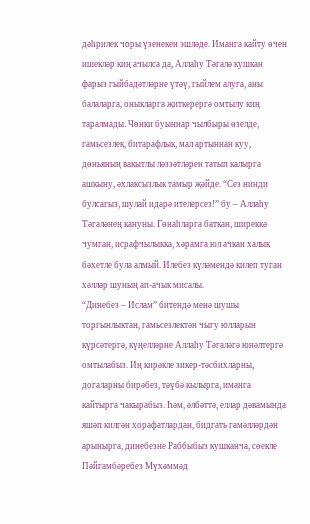дәһрилек чоры үзенекен эшләде. Иманга кайту өчен ишекләр киң ачылса да, Аллаһу Тәгалә кушкан фарыз гыйбадәтләрне үтәү, гыйлем алуга, аны балаларга, оныкларга җиткерергә омтылу киң таралмады. Чөнки буыннар чылбыры өзелде, гамьсезлек, битарафлык, мал артыннан куу, дөньяның вакытлы ләззәтләрен татып калырга ашкыну, әхлаксызлык тамыр җәйде. “Сез нинди булсагыз, шулай идарә ителерсез!” бу – Аллаһу Тәгаләнең кануны. Гөнаһларга баткан, ширеккә чумган, исрафчылыкка, хәрамга юл ачкан халык бәхетле була алмый. Илебез күләмендә килеп туган хәлләр шуның ап-ачык мисалы.
“Динебез – Ислам” битендә менә шушы торгынлыктан, гамьсезлектән чыгу юлларын күрсәтергә, күңелләрне Аллаһу Тәгаләгә юнәлтергә омтылабыз. Иң кирәкле зикер-тәсбихларны, догаларны бирәбез, тәүбә кылырга, иманга кайтырга чакырабыз. Һәм, әлбәттә, еллар дәвамында яшәп килгән хорафатлардан, бидгать гамәлләрдән арынырга, динебезне Раббыбыз кушканча, сөекле Пәйгамбәребез Мүхәммәд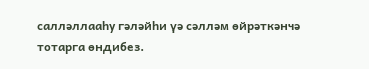салләллааһу гәләйһи үә сәлләм өйрәткәнчә тотарга өндибез.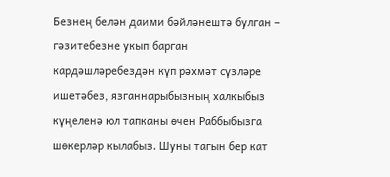Безнең белән даими бәйләнештә булган – гәзитебезне укып барган кардәшләребездән күп рәхмәт сүзләре ишетәбез, язганнарыбызның халкыбыз күңеленә юл тапканы өчен Раббыбызга шөкерләр кылабыз. Шуны тагын бер кат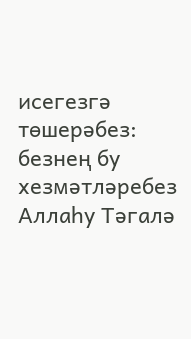исегезгә төшерәбез: безнең бу хезмәтләребез Аллаһу Тәгалә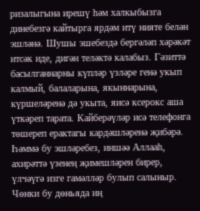ризалыгына ирешү һәм халкыбызга динебезгә кайтырга ярдәм итү нияте белән эшләнә. Шушы эшебездә бергәләп хәрәкәт итсәк иде, дигән теләктә калабыз. Гәзиттә басылганнарны күпләр үзләре генә укып калмый, балаларына, якыннарына, күршеләренә дә укыта, яисә ксерокс аша үткәреп тарата. Кайберәүләр исә телефонга төшереп ерактагы кардәшләренә җибәрә. Һәммә бу эшләребез, иншәә Аллааһ, ахирәттә үзенең җимешләрен бирер, үлчәүгә изге гамәлләр булып салыныр. Чөнки бу дөньяда иң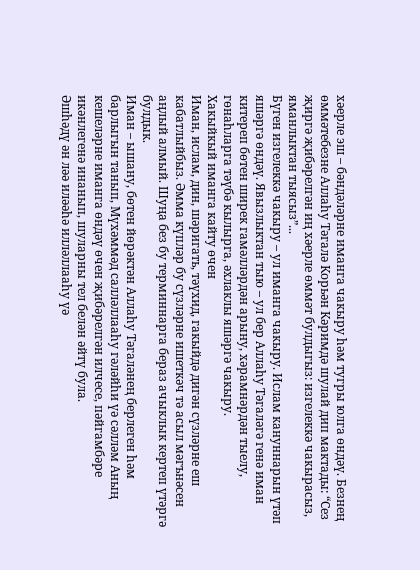хәерле эш – бәндәләрне иманга чакыру һәм тугры юлга өндәү. Безнең өммәтебезне Аллаһу Тәгалә Корьән Кәримдә шулай дип мактады: “Сез җиргә җибәрелгән иң хәерле өммәт булдыгыз: изгелеккә чакырасыз, яманлыктан тыясыз”...
Бүген изгелеккә чакыру – ул иманга чакыру. Ислам кануннарын үтәп яшәргә өндәү. Явызлыктан тыю – ул бер Аллаһу Тәгаләгә генә иман китереп бөтен ширек гамәлләрдән арыну, хәрамнәрдән тыелу, гөнаһларга тәүбә кылырга, әхлаклы яшәргә чакыру.
Хакыйкый иманга кайту өчен
Иман, ислам, дин, шәригать, тәүхид, гакыйдә дигән сүзләрне еш кабатлыйбыз. Әмма күпләр бу сүзләрне ишеткәч тә асыл мәгънәсен аңлый алмый. Шуңа без бу терминнарга бераз ачыклык кертеп үтәргә булдык.
Иман – ышану, бөтен йөрәктән Аллаһу Тәгаләнең берлеген һәм барлыгын танып, Мүхәммәд салләллааһу гәләйһи үә сәлләм Аның кешеләрне иманга өндәү өчен җибәрелгән илчесе, пәйгамбәре икәнлегенә инанып, шуларны тел белән әйтү була.
Әшһәдү ән ләә иләәһә илләллааһу үә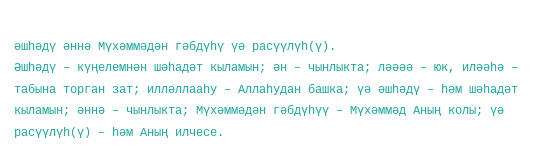әшһәдү әннә Мүхәммәдән гәбдүһү үә расүүлүһ(ү).
Әшһәдү – күңелемнән шәһадәт кыламын; ән – чынлыкта; ләәәә – юк, иләәһә – табына торган зат; илләллааһу – Аллаһудан башка; үә әшһәдү – һәм шәһадәт кыламын; әннә – чынлыкта; Мүхәммәдән гәбдүһүү – Мүхәммәд Аның колы; үә расүүлүһ(ү) – һәм Аның илчесе.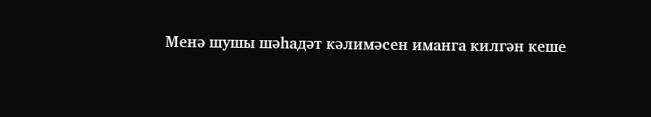Менә шушы шәһадәт кәлимәсен иманга килгән кеше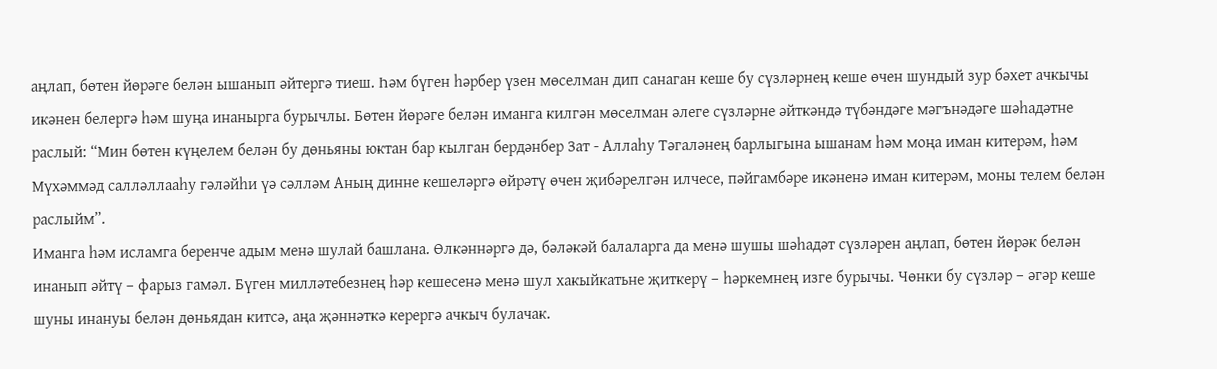аңлап, бөтен йөрәге белән ышанып әйтергә тиеш. Һәм бүген һәрбер үзен мөселман дип санаган кеше бу сүзләрнең кеше өчен шундый зур бәхет ачкычы икәнен белергә һәм шуңа инанырга бурычлы. Бөтен йөрәге белән иманга килгән мөселман әлеге сүзләрне әйткәндә түбәндәге мәгънәдәге шәһадәтне раслый: “Мин бөтен күңелем белән бу дөньяны юктан бар кылган бердәнбер Зат - Аллаһу Тәгаләнең барлыгына ышанам һәм моңа иман китерәм, һәм Мүхәммәд салләллааһу гәләйһи үә сәлләм Аның динне кешеләргә өйрәтү өчен җибәрелгән илчесе, пәйгамбәре икәненә иман китерәм, моны телем белән раслыйм”.
Иманга һәм исламга беренче адым менә шулай башлана. Өлкәннәргә дә, бәләкәй балаларга да менә шушы шәһадәт сүзләрен аңлап, бөтен йөрәк белән инанып әйтү – фарыз гамәл. Бүген милләтебезнең һәр кешесенә менә шул хакыйкатьне җиткерү – һәркемнең изге бурычы. Чөнки бу сүзләр – әгәр кеше шуны инануы белән дөньядан китсә, аңа җәннәткә керергә ачкыч булачак.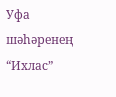Уфа шәһәренең “Ихлас”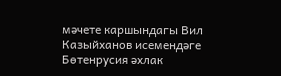мәчете каршындагы Вил Казыйханов исемендәге Бөтенрусия әхлак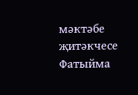мәктәбе җитәкчесе Фатыйма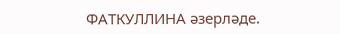ФАТКУЛЛИНА әзерләде.